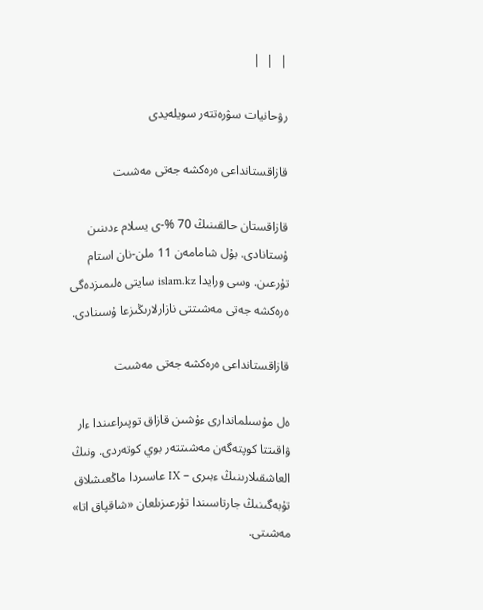|  |  |

رۋحانيات سۋرەتتەر سويلەيدى

قازاقستانداعى ەرەكشە جەتى مەشىت

قازاقستان حالقىنىڭ 70 %-ى يسلام ءدىنىن ۇستانادى. بۇل شامامەن 11 ملن-نان استام تۇرعىن. وسى ورايدا islam.kz سايتى ەلىمىزدەگى ەرەكشە جەتى مەشىتتى نازارلارىڭىزعا ۇسىنادى.

قازاقستانداعى ەرەكشە جەتى مەشىت

ەل مۇسىلماندارى ءۇشىن قازاق توپىراعىندا ءار ۋاقىتتا كوپتەگەن مەشىتتەر بوي كوتەردى. ونىڭ العاشقىلارىنىڭ ءبىرى – IX عاسىردا ماڭعىشلاق تۇبەگىنىڭ جارتاسىندا تۇرعىزىلعان «شاقپاق اتا» مەشىتى.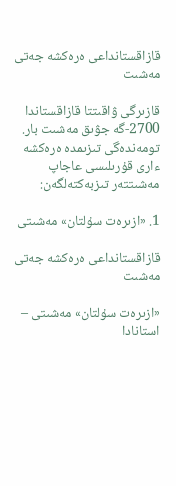قازاقستانداعى ەرەكشە جەتى مەشىت

قازىرگى ۋاقىتتا قازاقستاندا 2700-گە جۋىق مەشىت بار. تومەندەگى تىزىمدە ەرەكشە ءارى قۇرىلىسى عاجاپ مەشىتتەر تىزبەكتەلگەن:

1. «ازىرەت سۇلتان» مەشىتى

قازاقستانداعى ەرەكشە جەتى مەشىت

«ازىرەت سۇلتان» مەشىتى – استانادا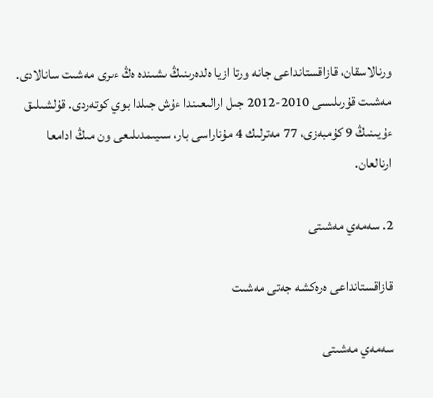ورنالاسقان، قازاقستانداعى جانە ورتا ازيا ەلدەرىنىڭ ىشىندە ەڭ ءىرى مەشىت سانالادى. مەشىت قۇرىلىسى 2010-2012 جىل ارالىعىندا ءۇش جىلدا بوي كوتەردى. قۇلشىلىق ءۇيىنىڭ 9 كۇمبەزى، 77 مەترلىك 4 مۇناراسى بار، سىيىمدىلىعى ون مىڭ ادامعا ارنالعان.

2. سەمەي مەشىتى

قازاقستانداعى ەرەكشە جەتى مەشىت

سەمەي مەشىتى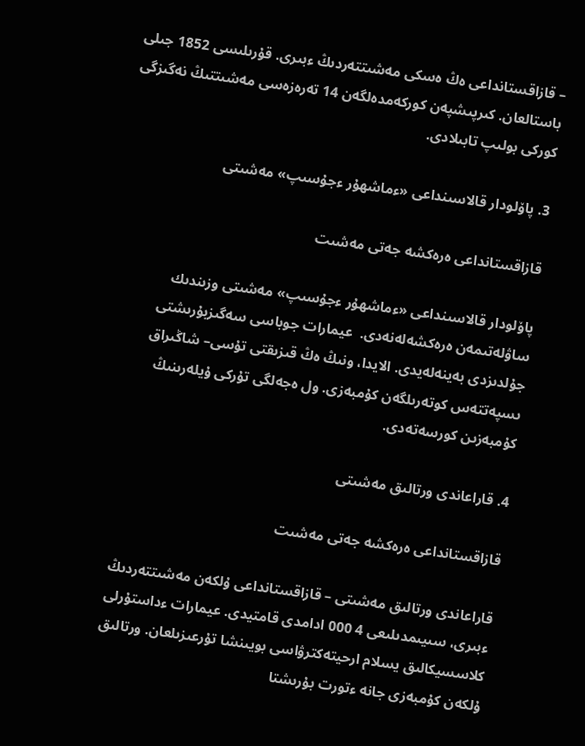– قازاقستانداعى ەڭ ەسكى مەشىتتەردىڭ ءبىرى. قۇرىلىسى 1852 جىلى باستالعان. كىرپىشپەن كوركەمدەلگەن 14 تەرەزەسى مەشىتتىڭ نەگىزگى كوركى بولىپ تابىلادى.

3. پاۆلودار قالاسىنداعى «ءماشھۇر ءجۇسىپ» مەشىتى

قازاقستانداعى ەرەكشە جەتى مەشىت

پاۆلودار قالاسىنداعى «ءماشھۇر ءجۇسىپ» مەشىتى وزىندىك ساۋلەتىمەن ەرەكشەلەنەدى.  عيمارات جوباسى سەگىزبۇرىشتى جۇلدىزدى بەينەلەيدى. الايدا، ونىڭ ەڭ قىزىقتى تۇسى– شاڭىراق ىسپەتتەس كوتەرىلگەن كۇمبەزى. ول ەجەلگى تۇركى ۇيلەرىنىڭ كۇمبەزىن كورسەتەدى.

4. قاراعاندى ورتالىق مەشىتى

قازاقستانداعى ەرەكشە جەتى مەشىت

قاراعاندى ورتالىق مەشىتى – قازاقستانداعى ۇلكەن مەشىتتەردىڭ ءبىرى، سىيىمدىلىعى 4 000 ادامدى قامتيدى. عيمارات ءداستۇرلى كلاسسيكالىق يسلام ارحيتەكترۋاسى بويىنشا تۇرعىزىلعان. ورتالىق ۇلكەن كۇمبەزى جانە ءتورت بۇرىشتا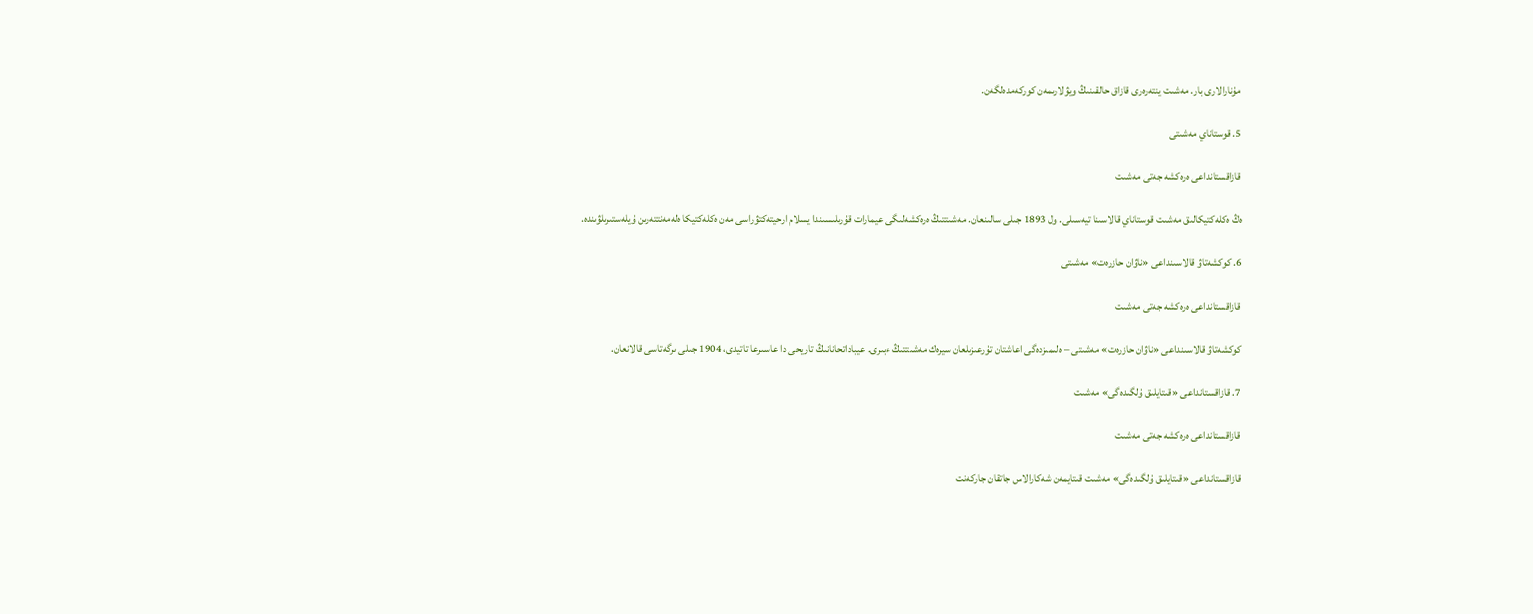مۇنارالارى بار. مەشىت ينتەرەرى قازاق حالقىنىڭ ويۋلارىمەن كوركەمدەلگەن.

5. قوستاناي مەشىتى

قازاقستانداعى ەرەكشە جەتى مەشىت

ەڭ ەكلەكتيكالىق مەشىت قوستاناي قالاسىنا تيەسىلى. ول 1893 جىلى سالىنعان. مەشىتتىڭ ەرەكشەلىگى عيمارات قۇرىلىسىندا يسلام ارحيتەكتۋراسى مەن ەكلەكتيكا ەلەمەنتتەرىن ۇيلەستىرىلۋىندە.

6. كوكشەتاۋ قالاسىنداعى «ناۋان حازرەت» مەشىتى

قازاقستانداعى ەرەكشە جەتى مەشىت

كوكشەتاۋ قالاسىنداعى «ناۋان حازرەت» مەشىتى – ەلىمىزدەگى اعاشتان تۇرعىزىلعان سيرەك مەشىتتىڭ ءبىرى. عيباداتحانانىڭ تاريحى دا عاسىرعا تاتيدى، 1904 جىلى ىرگەتاسى قالانعان.

7. قازاقستانداعى «قىتايلىق ۇلگىدەگى» مەشىت

قازاقستانداعى ەرەكشە جەتى مەشىت

قازاقستانداعى «قىتايلىق ۇلگىدەگى» مەشىت قىتايمەن شەكارالاس جاتقان جاركەنت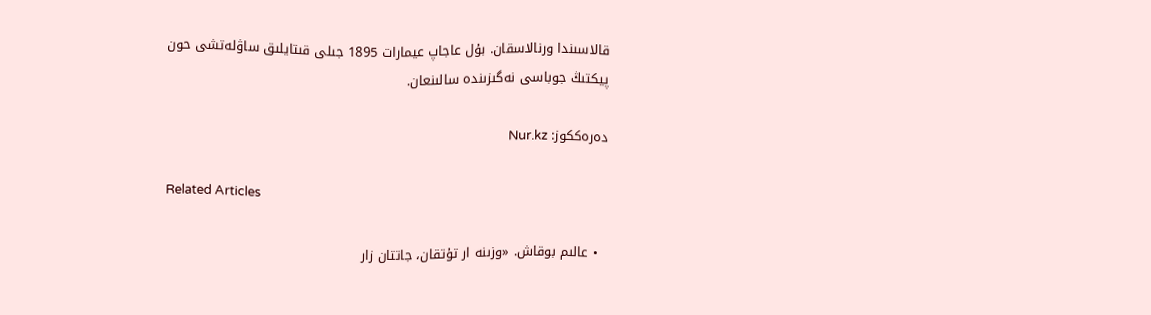قالاسىندا ورنالاسقان. بۇل عاجاپ عيمارات 1895 جىلى قىتايلىق ساۋلەتشى حون پيكتىڭ جوباسى نەگىزىندە سالىنعان.

دەرەككوز: Nur.kz

Related Articles

  • عالىم بوقاش. «وزىنە ار تۇتقان، جاتتان زار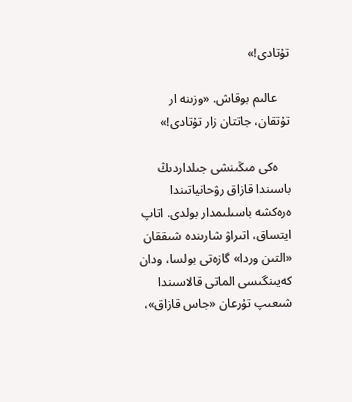تۇتادى!»

    عالىم بوقاش. «وزىنە ار تۇتقان، جاتتان زار تۇتادى!»

    ەكى مىڭىنشى جىلداردىڭ باسىندا قازاق رۋحانياتىندا ەرەكشە باسىلىمدار بولدى. اتاپ ايتساق، اتىراۋ شارىندە شىققان «التىن وردا» گازەتى بولسا، ودان كەيىنگىسى الماتى قالاسىندا شىعىپ تۇرعان «جاس قازاق»،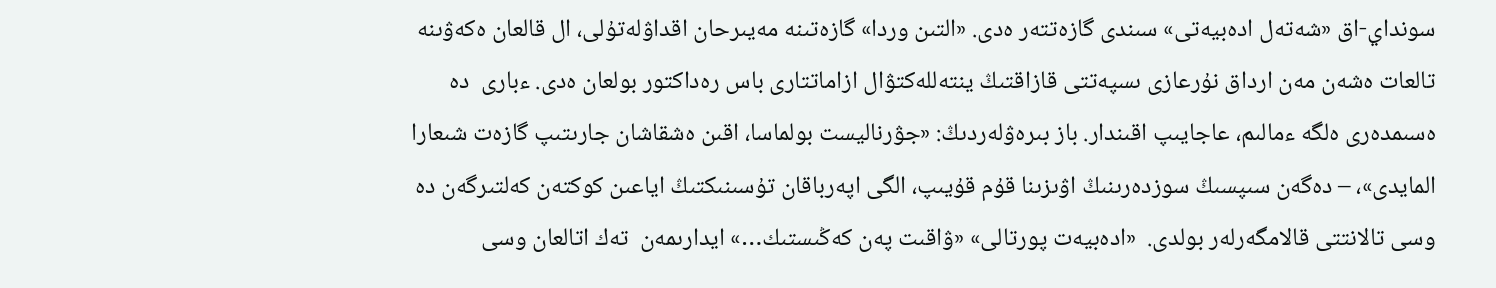سونداي-اق «شەتەل ادەبيەتى» سىندى گازەتتەر ەدى. «التىن وردا» گازەتىنە مەيىرحان اقداۋلەتۇلى، ال قالعان ەكەۋىنە تالعات ەشەن مەن ارداق نۇرعازى ىسپەتتى قازاقتىڭ ينتەللەكتۋال ازاماتتارى باس رەداكتور بولعان ەدى. ءبارى  دە ەسىمدەرى ەلگە ءمالىم، عاجايىپ اقىندار. باز بىرەۋلەردىڭ: «جۋرناليست بولماسا، اقىن ەشقاشان جارىتىپ گازەت شىعارا المايدى»، – دەگەن سىپسىڭ سوزدەرىنىڭ اۋىزىنا قۇم قۇيىپ، الگى اپەرباقان تۇسىنىكتىڭ اياعىن كوكتەن كەلتىرگەن دە وسى تالانتتى قالامگەرلەر بولدى.  «ادەبيەت پورتالى» «ۋاقىت پەن كەڭىستىك…» ايدارىمەن  تەك اتالعان وسى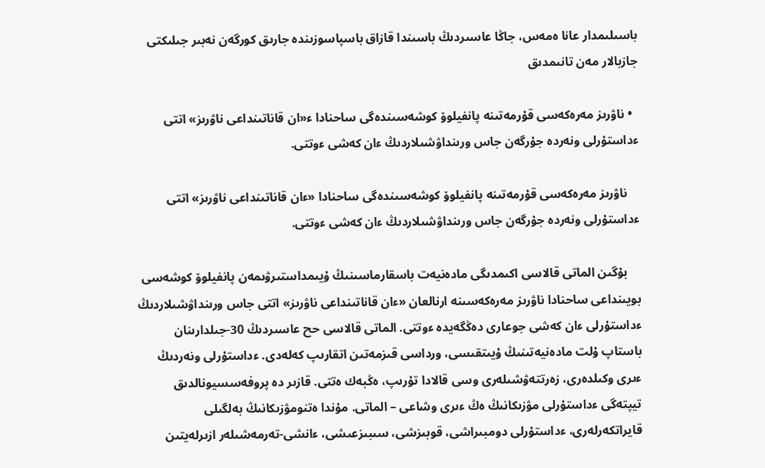باسىلىمدار عانا ەمەس، جاڭا عاسىردىڭ باسىندا قازاق باسپاسوزىندە جارىق كورگەن نەبىر جىلىكتى جازبالار مەن تانىمدىق

  • ناۋرىز مەرەكەسى قۇرمەتىنە پانفيلوۆ كوشەسىندەگى ساحنادا ء«ان قاناتىنداعى ناۋرىز» اتتى ءداستۇرلى ونەردە جۇرگەن جاس ورىنداۋشىلاردىڭ ءان كەشى ءوتتى.

    ناۋرىز مەرەكەسى قۇرمەتىنە پانفيلوۆ كوشەسىندەگى ساحنادا «ءان قاناتىنداعى ناۋرىز» اتتى ءداستۇرلى ونەردە جۇرگەن جاس ورىنداۋشىلاردىڭ ءان كەشى ءوتتى.

    بۇگىن الماتى قالاسى اكىمدىگى مادەنيەت باسقارماسىنىڭ ۇيىمداستىرۋىمەن پانفيلوۆ كوشەسى بويىنداعى ساحنادا ناۋرىز مەرەكەسىنە ارنالعان «ءان قاناتىنداعى ناۋرىز» اتتى جاس ورىنداۋشىلاردىڭ ءداستۇرلى ءان كەشى جوعارى دەڭگەيدە ءوتتى. الماتى قالاسى حح عاسىردىڭ 30-جىلدارىنان باستاپ ۇلت مادەنيەتىنىڭ ۇيىتقىسى، ورداسى قىزمەتىن اتقارىپ كەلەدى. ءداستۇرلى ونەردىڭ ءىرى وكىلدەرى، زەرتتەۋشىلەرى وسى قالادا تۇرىپ، ەڭبەك ەتتى. قازىر دە پروفەسسيونالدىق تيپتەگى ءداستۇرلى مۋزىكانىڭ ەڭ ءىرى وشاعى – الماتى. مۇندا ەتنومۋزىكانىڭ بەلگىلى قايراتكەرلەرى، ءداستۇرلى دومبىراشى، قوبىزشى، سىبىزعىشى، ءانشى-تەرمەشىلەر ازىرلەيتىن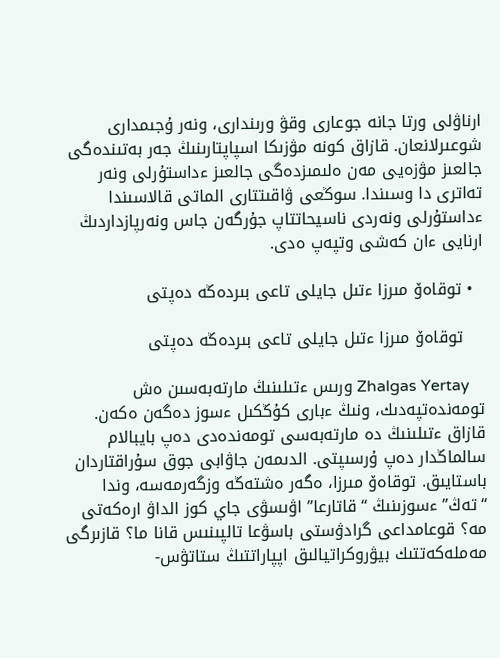ارناۋلى ورتا جانە جوعارى وقۋ ورىندارى، ونەر ۇجىمدارى شوعىرلانعان. قازاق كونە مۋزىكا اسپاپتارىنىڭ جەر بەتىندەگى جالعىز مۋزەيى مەن ەلىمىزدەگى جالعىز ءداستۇرلى ونەر تەاترى دا وسىندا. سوڭعى ۋاقىتتارى الماتى قالاسىندا ءداستۇرلى ونەردى ناسيحاتتاپ جۇرگەن جاس ونەرپازداردىڭ ارنايى ءان كەشى وتپەپ ەدى.

  • توقاەۆ مىرزا ءتىل جايلى تاعى بىردەڭە دەپتى

    توقاەۆ مىرزا ءتىل جايلى تاعى بىردەڭە دەپتى

    Zhalgas Yertay ورىس ءتىلىنىڭ مارتەبەسىن ەش تومەندەتپەدىك، ونىڭ ءبارى كۇڭكىل ءسوز دەگەن ەكەن. قازاق ءتىلىنىڭ دە مارتەبەسى تومەندەدى دەپ بايبالام سالماڭدار دەپ ۇرسىپتى. الدىمەن جاۋابى جوق سۇراقتاردان باستايىق. توقاەۆ مىرزا، ەگەر ەشتەڭە وزگەرمەسە، وندا “تەڭ” ءسوزىنىڭ “قاتارعا” اۋىسۋى جاي كوز الداۋ ارەكەتى مە؟ قوعامداعى گرادۋستى باسۋعا تالپىنىس قانا ما؟ قازىرگى مەملەكەتتىك بيۋروكراتيالىق اپپاراتتىڭ ستاتۋس-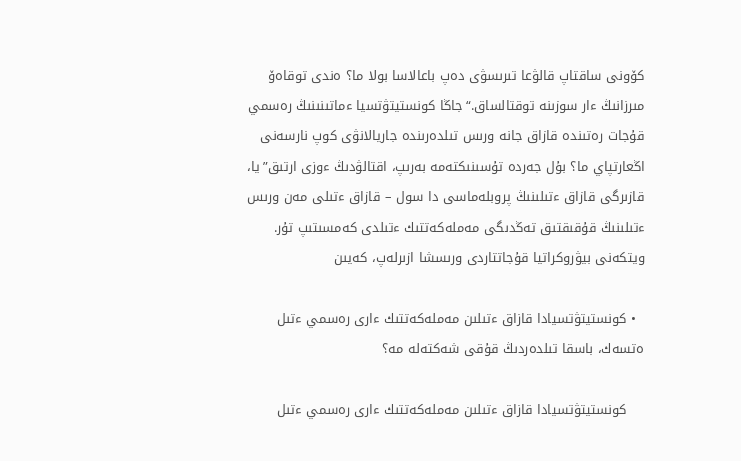كۆونى ساقتاپ قالۋعا تىرىسۋى دەپ باعالاسا بولا ما؟ ەندى توقاەۆ مىرزانىڭ ءار سوزىنە توقتالساق.“جاڭا كونستيتۋتسيا ءماتىنىنىڭ رەسمي قۇجات رەتىندە قازاق جانە ورىس تىلدەرىندە جاريالانۋى كوپ نارسەنى اڭعارتپاي ما؟ بۇل جەردە تۇسىنىكتەمە بەرىپ، اقتالۋدىڭ ءوزى ارتىق”يا، قازىرگى قازاق ءتىلىنىڭ پروبلەماسى دا سول – قازاق ءتىلى مەن ورىس ءتىلىنىڭ قۇقىقتىق تەڭدىگى مەملەكەتتىك ءتىلدى كەمسىتىپ تۇر. ويتكەنى بيۋروكراتيا قۇجاتتاردى ورىسشا ازىرلەپ، كەيىن

  • كونستيتۋتسيادا قازاق ءتىلىن مەملەكەتتىك ءارى رەسمي ءتىل ەتسەك، باسقا تىلدەردىڭ قۇقى شەكتەلە مە؟

    كونستيتۋتسيادا قازاق ءتىلىن مەملەكەتتىك ءارى رەسمي ءتىل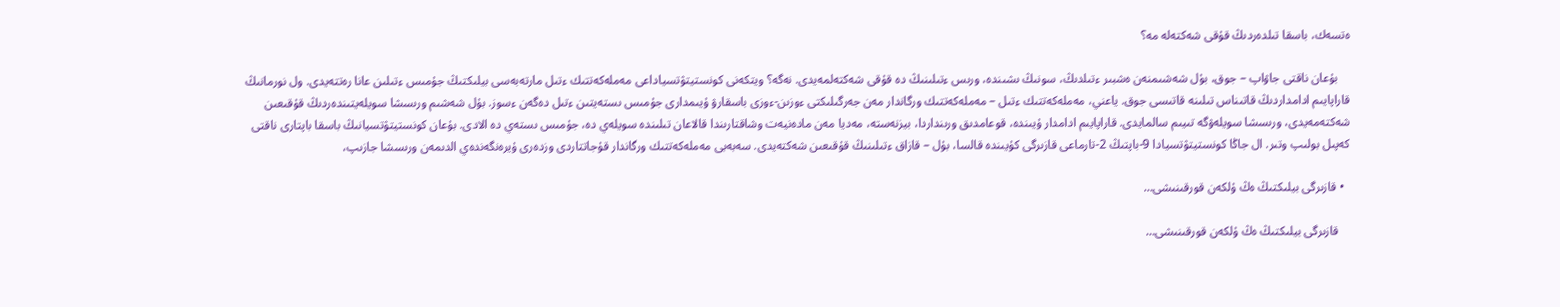ەتسەك، باسقا تىلدەردىڭ قۇقى شەكتەلە مە؟

    بۇعان ناقتى جاۋاپ – جوق، بۇل شەشىمنەن ەشبىر ءتىلدىڭ، سونىڭ ىشىندە، ورىس ءتىلىنىڭ دە قۇقى شەكتەلمەيدى. نەگە؟ ويتكەنى كونستيتۋتسياداعى مەملەكەتتىك ءتىل مارتەبەسى بيلىكتىڭ جۇمىس ءتىلىن عانا رەتتەيدى. ول نورمانىڭ قاراپايىم ادامداردىڭ قاتىناس تىلىنە قاتىسى جوق. ياعني، مەملەكەتتىك ءتىل – مەملەكەتتىك ورگاندار مەن جەرگىلىكتى ءوزىن-ءوزى باسقارۋ ۇيىمدارى جۇمىس ىستەيتىن ءتىل دەگەن ءسوز. بۇل شەشىم ورىسشا سويلەيتىندەردىڭ قۇقىعىن شەكتەمەيدى، ورىسشا سويلەۋگە تىيىم سالمايدى. قاراپايىم ادامدار ۇيىندە، قوعامدىق ورىنداردا، بيزنەستە، مەديا مەن مادەنيەت وشاقتارىندا قالاعان تىلىندە سويلەي دە، جۇمىس ىستەي دە الادى. بۇعان كونستيتۋتسيانىڭ باسقا باپتارى ناقتى كەپىل بولىپ وتىر. ال جاڭا كونستيتۋتسيادا 9-باپتىڭ 2-تارماعى قازىرگى كۇيىندە قالسا، بۇل – قازاق ءتىلىنىڭ قۇقىعىن شەكتەيدى. سەبەبى مەملەكەتتىك ورگاندار قۇجاتتاردى وزدەرى ۇيرەنگەندەي الدىمەن ورىسشا جازىپ،

  • قازىرگى بيلىكتىڭ ەڭ ۇلكەن قورقىنىشى…

    قازىرگى بيلىكتىڭ ەڭ ۇلكەن قورقىنىشى…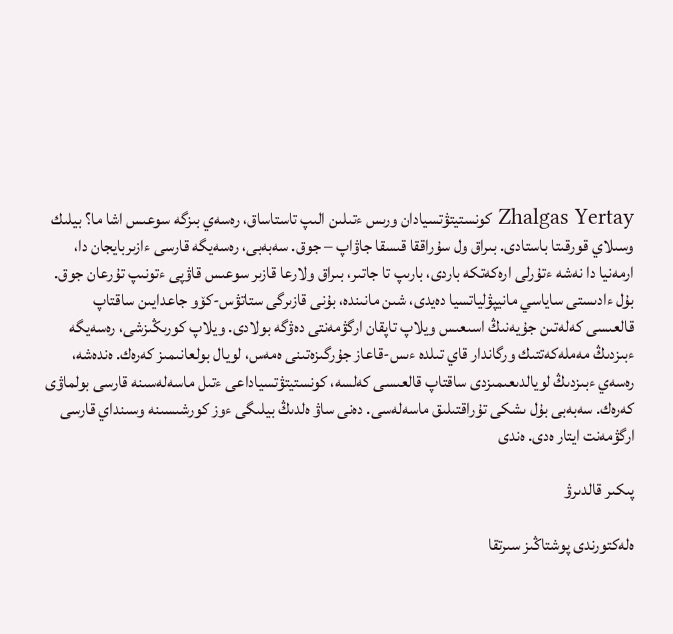Zhalgas Yertay كونستيتۋتسيادان ورىس ءتىلىن الىپ تاستاساق، رەسەي بىزگە سوعىس اشا ما؟ بيلىك وسىلاي قورقىتا باستادى. بىراق ول سۇراققا قىسقا جاۋاپ – جوق. سەبەبى، رەسەيگە قارسى ءازىربايجان دا، ارمەنيا دا نەشە ءتۇرلى ارەكەتكە باردى، بارىپ تا جاتىر، بىراق ولارعا قازىر سوعىس قاۋپى ءتونىپ تۇرعان جوق. بۇل ءادىستى ساياسي مانيپۋلياتسيا دەيدى، شىن مانىندە، بۇنى قازىرگى ستاتۋس-كۆو جاعدايىن ساقتاپ قالعىسى كەلەتىن جۇيەنىڭ اسىعىس ويلاپ تاپقان ارگۋمەنتى دەۋگە بولادى. ويلاپ كورىڭىزشى، رەسەيگە ءبىزدىڭ مەملەكەتتىك ورگاندار قاي تىلدە ءىس-قاعاز جۇرگىزەتىنى ەمەس، لويال بولعانىمىز كەرەك. ەندەشە، رەسەي ءبىزدىڭ لويالدىعىمىزدى ساقتاپ قالعىسى كەلسە، كونستيتۋتسياداعى ءتىل ماسەلەسىنە قارسى بولماۋى كەرەك. سەبەبى بۇل ىشكى تۇراقتىلىق ماسەلەسى. دەنى ساۋ ەلدىڭ بيلىگى ءوز كورشىسىنە وسىنداي قارسى ارگۋمەنت ايتار ەدى. ەندى

پىكىر قالدىرۋ

ەلەكتورندى پوشتاڭىز سىرتقا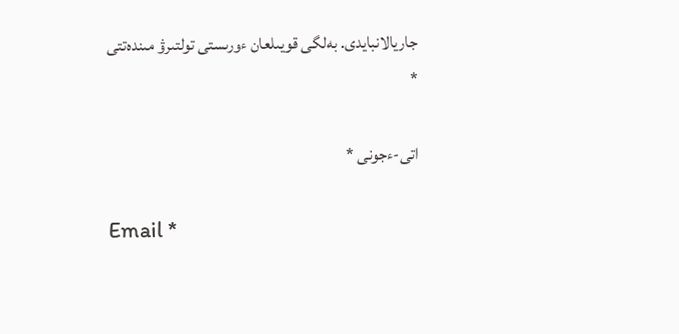جاريالانبايدى. بەلگى قويىلعان ءورىستى تولتىرۋ مىندەتتى *

اتى-ءجونى *

Email *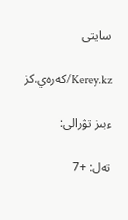سايتى

Kerey.kz/كەرەي.كز

ءبىز تۋرالى:

تەل: +7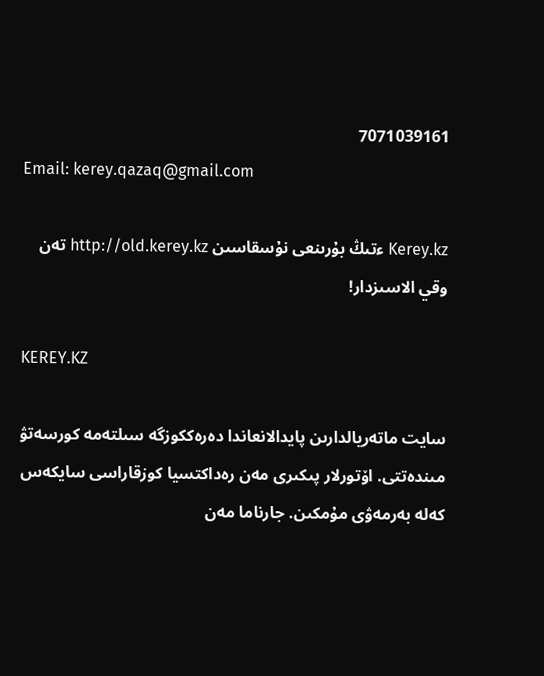7071039161
Email: kerey.qazaq@gmail.com

Kerey.kz ءتىڭ بۇرىنعى نۇسقاسىن http://old.kerey.kz تەن وقي الاسىزدار!

KEREY.KZ

سايت ماتەريالدارىن پايدالانعاندا دەرەككوزگە سىلتەمە كورسەتۋ مىندەتتى. اۆتورلار پىكىرى مەن رەداكتسيا كوزقاراسى سايكەس كەلە بەرمەۋى مۇمكىن. جارناما مەن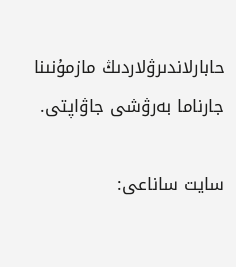حابارلاندىرۋلاردىڭ مازمۇنىنا جارناما بەرۋشى جاۋاپتى.

سايت ساناعى: